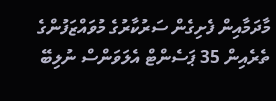މާދަމާއިން ފެށިގެން ސަރުކާރުގެ މުވައްޒަފުންގެ ތެރެއިން 35 ޕަސެންޓް އެލަވަންސް ނުލިބޭ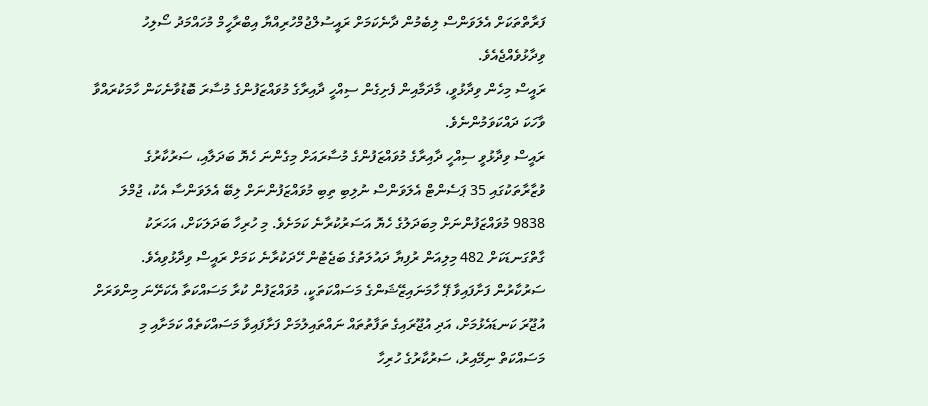ފަރާތްތަކަށް އެލަވަންސް ލިބެމުން ދާނެކަމަށް ރައީސުލްޖުމްހުރިއްޔާ އިބްރާހީމް މުހައްމަދު ސޯލިހު ވިދާޅުވެއްޖެއެވެ.
ރައީސް މިހެން ވިދާޅުވީ، މާދަމާއިން ފެށިގެން ސިއްހީ ދާއިރާގެ މުވައްޒަފުންގެ މުސާރަ ބޮޑުވާނެކަން ހާމަކުރައްވާ ވާހަކަ ދައްކަވަމުންނެވެ.
ރައީސް ވިދާޅުވީ ސިއްހީ ދާއިރާގެ މުވައްޒަފުންގެ މުސާރައަށް މިގެންނަ ހެޔޮ ބަދަލާއި، ސަރުކާރުގެ ވުޒާރާތަކުގައި 35 ޕަސެންޓް އެލަވަންސް ނުލިބި ތިބި މުވައްޒަފުންނަށް ލިބޭ އެލަވަންސާ އެކު، ޖުމްލަ 9838 މުވައްޒަފުންނަށް މިބަދަލުގެ ހެޔޮ އަސަރުކުރާނެ ކަމަށެވެ. މި ހުރިހާ ބަދަލަކަށް، އަހަރަކު ގާތްގަނޑަކަށް 482 މިލިއަން ރުފިޔާ ދައުލަތުގެ ބަޖެޓުން ހޭދަކުރާނެ ކަމަށް ރައީސް ވިދާޅުވިއެވެ.
ސަރުކާރުން ފަށާފައިވާ ޕޭ ހާމަނައިޒޭޝަންގެ މަސައްކަތަކީ، މުވައްޒަފުން ކުރާ މަސައްކަތާ އެކަށޭނަ މިންވަރަށް އުޖޫރަ ކަނޑައެޅުމަށް، އަދި އުޖޫރައިގެ ތަފާތުތައް ނައްތައިލުމަށް ފަށާފައިވާ މަސައްކަތެއް ކަމަށާއި މި މަސައްކަތް ނިމޭއިރު، ސަރުކާރުގެ ހުރިހާ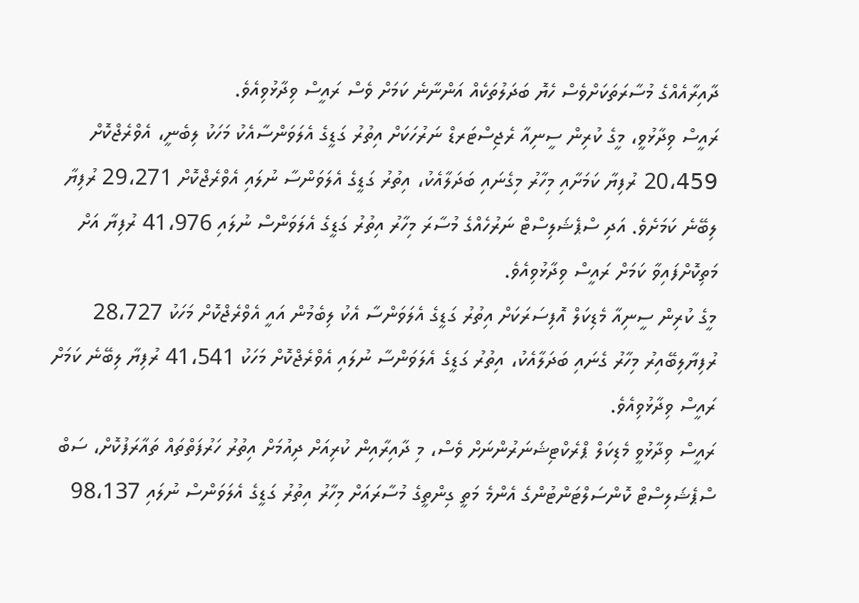ދާއިރާއެއްގެ މުސާރަތަކަށްވެސް ހެޔޮ ބަދަލުތަކެއް އަންނާނެ ކަމަށް ވެސް ރައީސް ވިދާޅުވިއެވެ.
ރައީސް ވިދާޅުވީ، މީގެ ކުރިން ސީނިއާ ރެޖިސްޓަރޑް ނަރުހަކަށް އިތުރު ގަޑީގެ އެލަވަންސާއެކު މަހަކު ލިބެނީ، އެވްރެޖްކޮށް 20،459 ރުފިޔާ ކަމަށާއި މިހާރު މިގެނައި ބަދަލާއެކު، އިތުރު ގަޑީގެ އެލަވަންސާ ނުލައި އެވްރެޖްކޮށް 29،271 ރުފިޔާ ލިބޭނެ ކަމަށެވެ. އަދި ސްޕެޝަލިސްޓް ނަރުހެއްގެ މުސާރަ މިހާރު އިތުރު ގަޑީގެ އެލަވަންސް ނުލައި 41،976 ރުފިޔާ އަށް މަތިކޮށްފައިވާ ކަމަށް ރައީސް ވިދާޅުވިއެވެ.
މީގެ ކުރިން ސީނިއާ މެޑިކަލް އޮފިސަރަކަށް އިތުރު ގަޑީގެ އެލަވަންސާ އެކު ލިބެމުން އައީ އެވްރެޖްކޮށް މަހަކު 28،727 ރުފިޔާލިބޭއިރު މިހާރު ގެނައި ބަދަލާއެކު، އިތުރު ގަޑީގެ އެލަވަންސާ ނުލައި އެވްރެޖްކޮށް މަހަކު 41،541 ރުފިޔާ ލިބޭނެ ކަމަށް ރައީސް ވިދާޅުވިއެވެ.
ރައީސް ވިދާޅުވީ މެޑިކަލް ޕްރެކްޓިޝަނަރުންނަށް ވެސް، މި ދާއިރާއިން ކުރިއަށް ދިއުމަށް އިތުރު ހަރުފަތްތައް ތައާރަފުކޮށް، ސަބް ސްޕެޝަލިސްޓް ކޮންސަލްޓަންޓުންގެ އެންމެ މަތީ ގިންތީގެ މުސާރައަށް މިހާރު އިތުރު ގަޑީގެ އެލަވަންސް ނުލައި 98،137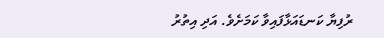ރުފިޔާ ކަނޑައަޅާފައިވާ ކަމަށެވެ. އަދި އިތުރު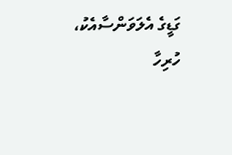ގަޑީގެ އެލަވަންސާއެކު، ހުރިހާ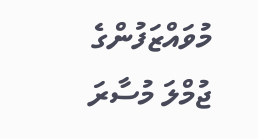މުވައްޒަފުންގެ ޖުމްލަ މުސާރަ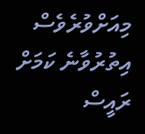މިއަށްވުރެވެސް އިތުރުވާނެ ކަމަށް ރައީސް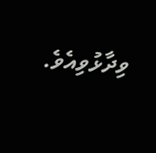ވިދާޅުވިއެވެ.